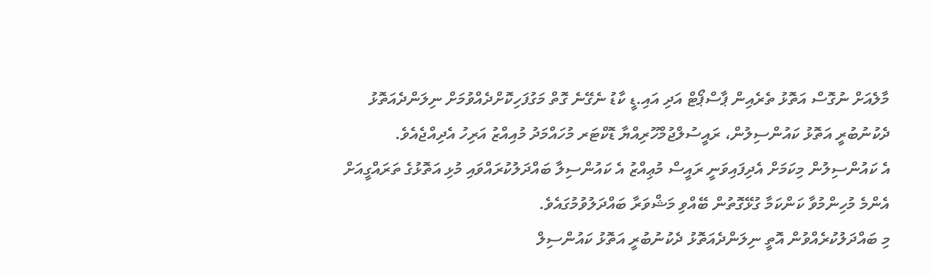މާލެއަށް ނުގޮސް އަތޮޅު ތެރެއިން ޕާސްޕޯޓް އަދި އައި.ޑީ ކާޑު ނެގޭނެ ގޮތް މަގުފަހިކޮށްދެއްވުމަށް ނިލަންދެއަތޮޅު ދެކުނުބުރީ އަތޮޅު ކައުންސިލުން، ރައީސުލްޖުމްހޫރިއްޔާ ޑޮކްޓަރ މުހައްމަދު މުއިއްޒު އަރިހު އެދިއްޖެއެވެ.
އެ ކައުންސިލުން މިކަމަށް އެދިފައިވަނީ ރައީސް މުޢިއްޒު އެ ކައުންސިލާ ބައްދަލުކުރައްވައި މުޅި އަތޮޅުގެ ތަރައްގީއަށް އެންމެ މުހިންމުވާ ކަންކަމާ ގުޅޭގޮތުން ބޭއްވި މަޝްވަރާ ބައްދަލުވުމުގައެވެ.
މި ބައްދަލުކުރެއްވުން އޮތީ ނިލަންދެއަތޮޅު ދެކުނުބުރީ އަތޮޅު ކައުންސިލް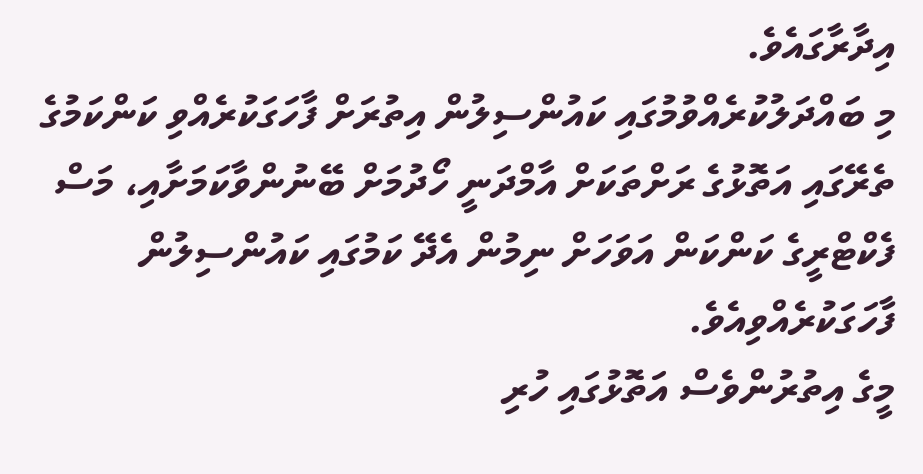އިދާރާގައެވެ.
މި ބައްދަލުކުރެއްވުމުގައި ކައުންސިލުން އިތުރަށް ފާހަގަކުރެއްވި ކަންކަމުގެ ތެރޭގައި އަތޮޅުގެ ރަށްތަކަށް އާމްދަނީ ހޯދުމަށް ބޭނުންވާކަމަށާއި، މަސް ފެކްޓްރީގެ ކަންކަން އަވަހަށް ނިމުން އެދޭ ކަމުގައި ކައުންސިލުން ފާހަގަކުރެއްވިއެވެ.
މީގެ އިތުރުންވެސް އަތޮޅުގައި ހުރި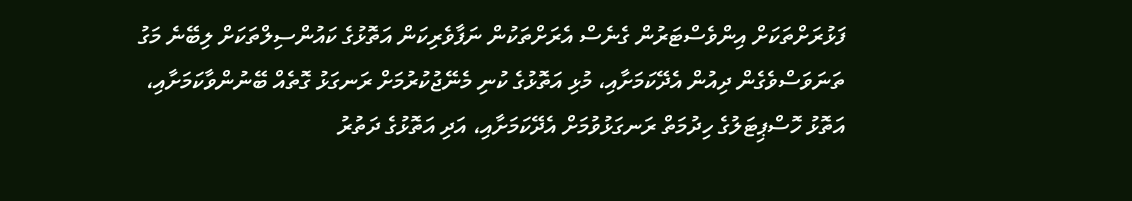ފަޅުރަށްތަކަށް އިންވެސްޓަރުން ގެނެސް އެރަށްތަކުން ނަފާވެރިކަން އަތޮޅުގެ ކައުންސިލްތަކަށް ލިބޭނެ މަގު ތަނަވަސްވެގެން ދިއުން އެދޭކަމަށާއި، މުޅި އަތޮޅުގެ ކުނި މެނޭޖުކުރުމަށް ރަނގަޅު ގޮތެއް ބޭނުންވާކަމަށާއި، އަތޮޅު ހޮސްޕިޓަލުގެ ހިދުމަތް ރަނގަޅުވުމަށް އެދޭކަމަށާއި، އަދި އަތޮޅުގެ ދަތުރު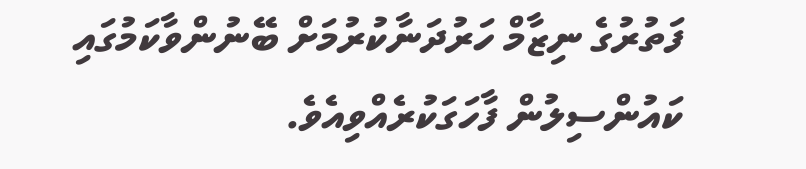ފަތުރުގެ ނިޒާމް ހަރުދަނާކުރުމަށް ބޭނުންވާކަމުގައި ކައުންސިލުން ފާހަގަކުރެއްވިއެވެ.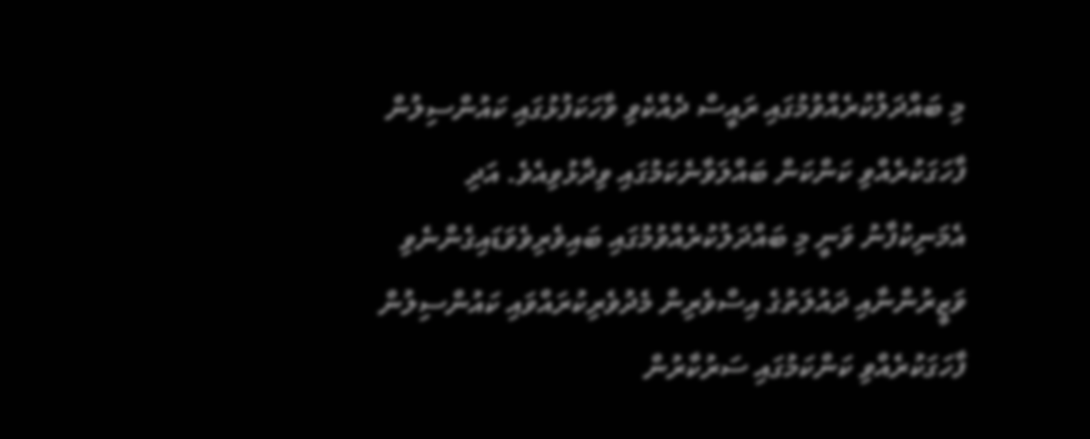މި ބައްދަލުކުރެއްވުމުގައި ރައީސް ދެއްކެވި ވާހަކަފުޅުގައި ކައުންސިލުން ފާހަގަކުރެއްވި ކަންކަން ބައްލަވާނެކަމުގައި ވިދާޅުވިއެވެ. އަދި އެމަނިކުފާނު ވަނީ މި ބައްދަލުކުރެއްވުމުގައި ބައިވެރިވެވަޑައިގެންނެވި ވަޒީރުންނާއި ދައުލަތުގެ އިސްވެރިން މެދުވެރިކުރައްވައި ކައުންސިލުން ފާހަގަކުރެއްވި ކަންކަމުގައި ސަރުކާރުން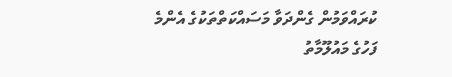ކުރައްވަމުން ގެންދަވާ މަސައްކަތްތަކުގެ އެންމެ ފަހުގެ މައުލޫމާތު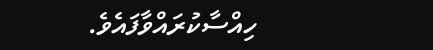ހިއްސާކުރައްވާފައެވެ.